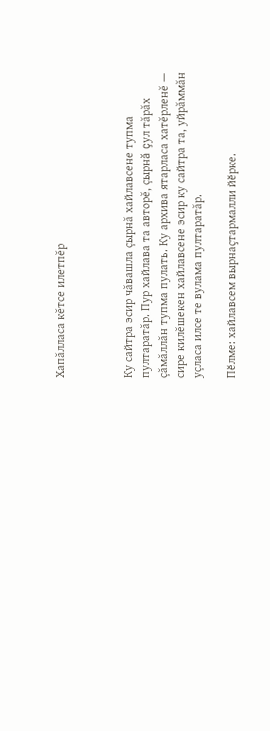Хапăлласа кĕтсе илетпĕр



Ку сайтра эсир чăвашла çырнă хайлавсене тупма пултаратăр. Пур хайлава та авторĕ, çырнă çул тăрăх çăмăллăн тупма пулать. Ку архива ятарласа хатĕрленĕ — сире килĕшекен хайлавсене эсир ку сайтра та, уйрăммăн уçласа илсе те вулама пултаратăр.

Пӗлме: хайлавсем вырнаҫтармалли йӗрке.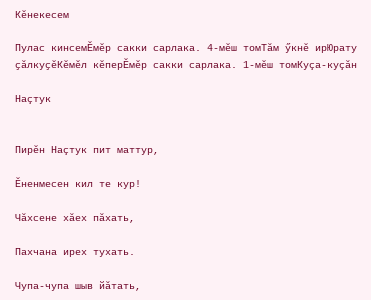Кĕнекесем

Пулас кинсемĔмĕр сакки сарлака. 4-мĕш томТăм ӳкнĕ ирЮрату ҫӑлкуҫӗКĕмĕл кĕперĔмĕр сакки сарлака. 1-мĕш томКуçа-куçăн

Наçтук


Пирĕн Наçтук пит маттур,

Ĕненмесен кил те кур!

Чăхсене хăех пăхать,

Пахчана ирех тухать.

Чупа-чупа шыв йăтать,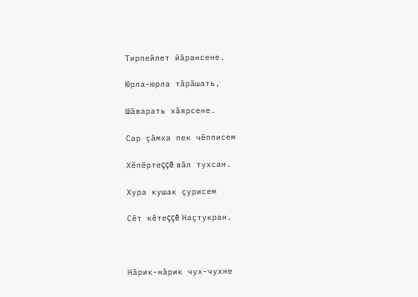Тирпейлет йăрансене.

Юрла-юрла тăрăшать,

Шăварать хăярсене.

Сар çăмха пек чĕпписем

Хĕпĕртеççĕ вăл тухсан.

Хура кушак çурисем

Сĕт кĕтеççĕ Наçтукран.



Нăрик-нăрик чух-чухне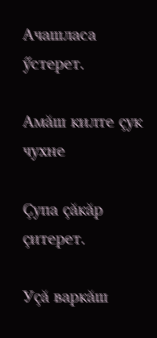Ачашласа ӳстерет.

Амăш килте çук чухне

Çупа çăкăр çитерет.

Уçă варкăш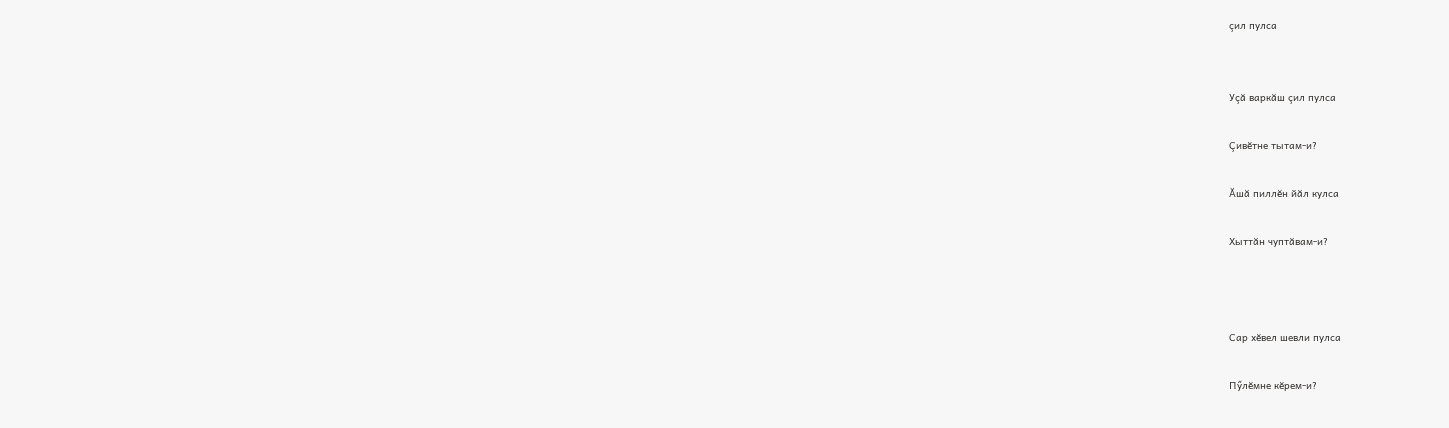çил пулса


Уçă варкăш çил пулса

Çивĕтне тытам-и?

Ăшă пиллĕн йăл кулса

Хыттăн чуптăвам-и?



Сар хĕвел шевли пулса

Пӳлĕмне кĕрем-и?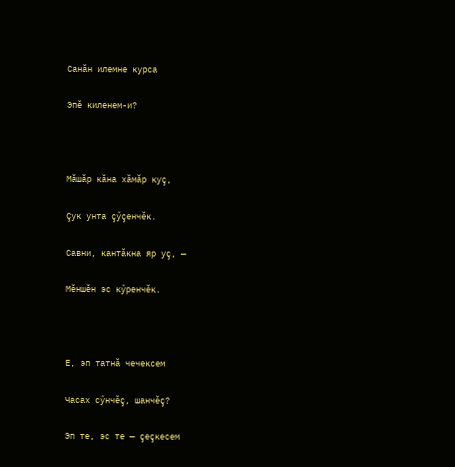Санăн илемне курса

Эпĕ киленем-и?



Мăшăр кăна хăмăр куç,

Çук унта çӳçенчĕк.

Савни, кантăкна яр уç, —

Мĕншĕн эс кӳренчĕк.



Е, эп татнă чечексем

Часах сӳнчĕç, шанчĕç?

Эп те, эс те — çеçкесем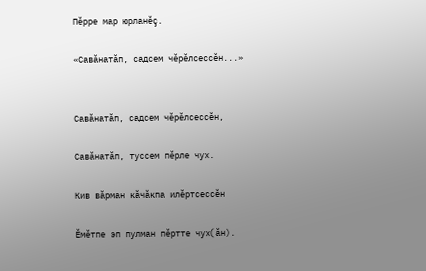Пĕрре мар юрланĕç.

«Савăнатăп, садсем чĕрĕлсессĕн...»


Савăнатăп, садсем чĕрĕлсессĕн,

Савăнатăп, туссем пĕрле чух.

Кив вăрман кăчăкпа илĕртсессĕн

Ĕмĕтпе эп пулман пĕртте чух(ăн).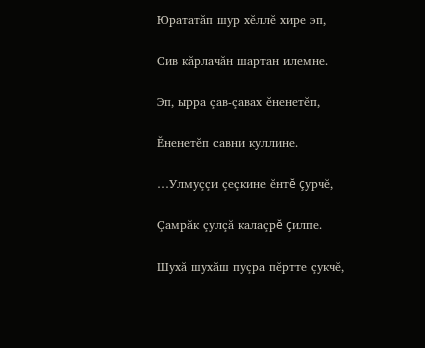Юрататăп шур хĕллĕ хире эп,

Сив кăрлачăн шартан илемне.

Эп, ырра çав-çавах ĕненетĕп,

Ĕненетĕп савни куллине.

…Улмуççи çеçкине ĕнтĕ çурчĕ,

Çамрăк çулçă калаçрĕ çилпе.

Шухă шухăш пуçра пĕртте çукчĕ,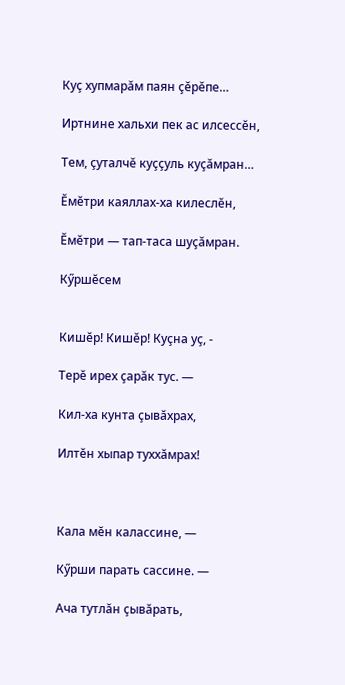Куç хупмарăм паян çĕрĕпе…

Иртнине хальхи пек ас илсессĕн,

Тем, çуталчĕ куççуль куçăмран…

Ĕмĕтри каяллах-ха килеслĕн,

Ĕмĕтри — тап-таса шуçăмран.

Кӳршĕсем


Кишĕр! Кишĕр! Куçна уç, -

Терĕ ирех çарăк тус. —

Кил-ха кунта çывăхрах,

Илтĕн хыпар туххăмрах!



Кала мĕн калассине, —

Кӳрши парать сассине. —

Ача тутлăн çывăрать,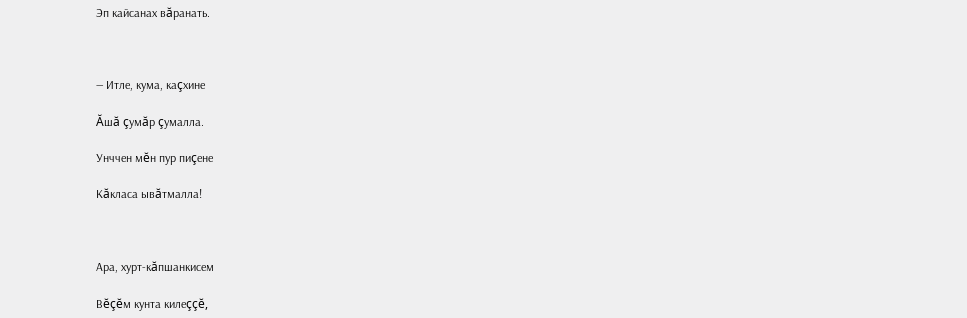Эп кайсанах вăранать.



— Итле, кума, каçхине

Ăшă çумăр çумалла.

Унччен мĕн пур пиçене

Кăкласа ывăтмалла!



Ара, хурт-кăпшанкисем

Вĕçĕм кунта килеççĕ,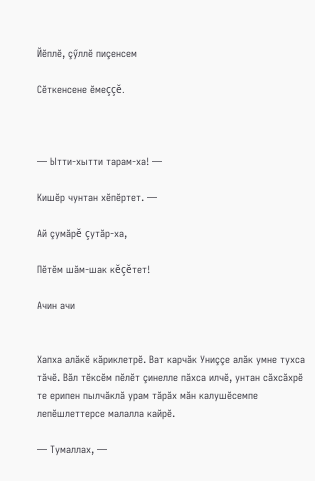Йĕплĕ, çӳллĕ пиçенсем

Сĕткенсене ĕмеççĕ.



— Ытти-хытти тарам-ха! —

Кишĕр чунтан хĕпĕртет. —

Ай çумăрĕ çутăр-ха,

Пĕтĕм шăм-шак кĕçĕтет!

Ачин ачи


Хапха алăкĕ кăриклетрĕ. Ват карчăк Униççе алăк умне тухса тăчĕ. Вăл тĕксĕм пĕлĕт çинелле пăхса илчĕ, унтан сăхсăхрĕ те ерипен пылчăклă урам тăрăх мăн калушĕсемпе лепĕшлеттерсе малалла кайрĕ.

— Тумаллах, —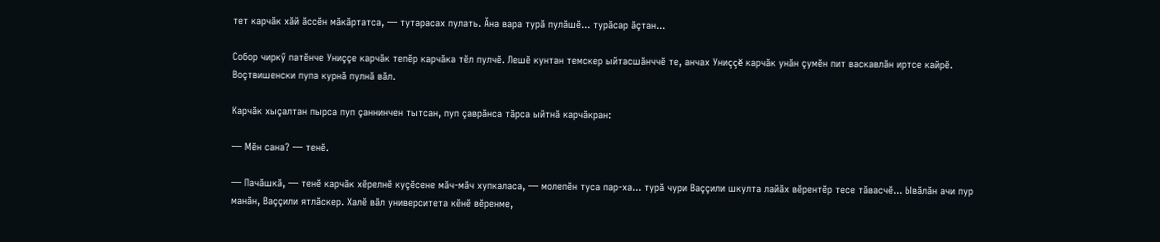тет карчăк хăй ăссĕн мăкăртатса, — тутарасах пулать. Ăна вара турă пулăшĕ... турăсар ăçтан...

Собор чиркӳ патĕнче Униççе карчăк тепĕр карчăка тĕл пулчĕ. Лешĕ кунтан темскер ыйтасшăнччĕ те, анчах Униççĕ карчăк унăн çумĕн пит васкавлăн иртсе кайрĕ. Воçтвишенски пупа курнă пулнă вăл.

Карчăк хыçалтан пырса пуп çаннинчен тытсан, пуп çаврăнса тăрса ыйтнă карчăкран:

— Мĕн сана? — тенĕ.

— Пачăшкă, — тенĕ карчăк хĕрелнĕ куçĕсене мăч-мăч хупкаласа, — молепĕн туса пар-ха... турă чури Ваççили шкулта лайăх вĕрентĕр тесе тăвасчĕ... Ывăлăн ачи пур манăн, Ваççили ятлăскер. Халĕ вăл университета кĕнĕ вĕренме,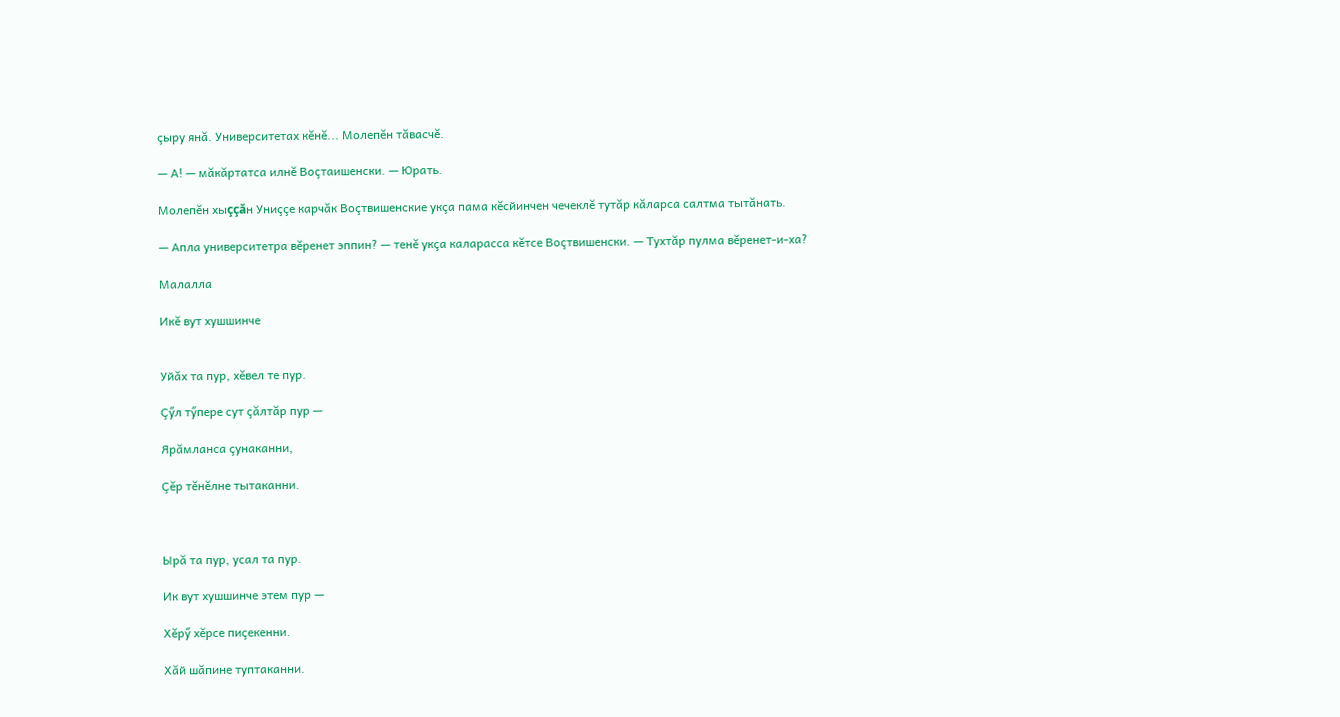çыру янă. Университетах кĕнĕ... Молепĕн тăвасчĕ.

— А! — мăкăртатса илнĕ Воçтаишенски. — Юрать.

Молепĕн хыççăн Униççе карчăк Воçтвишенские укçа пама кĕсйинчен чечеклĕ тутăр кăларса салтма тытăнать.

— Апла университетра вĕренет эппин? — тенĕ укçа каларасса кĕтсе Воçтвишенски. — Тухтăр пулма вĕренет-и-ха?

Малалла

Икĕ вут хушшинче


Уйăх та пур, хĕвел те пур.

Çӳл тӳпере сут çăлтăр пур —

Ярăмланса çунаканни,

Çĕр тĕнĕлне тытаканни.



Ырă та пур, усал та пур.

Ик вут хушшинче этем пур —

Хĕрӳ хĕрсе пиçекенни.

Хăй шăпине туптаканни.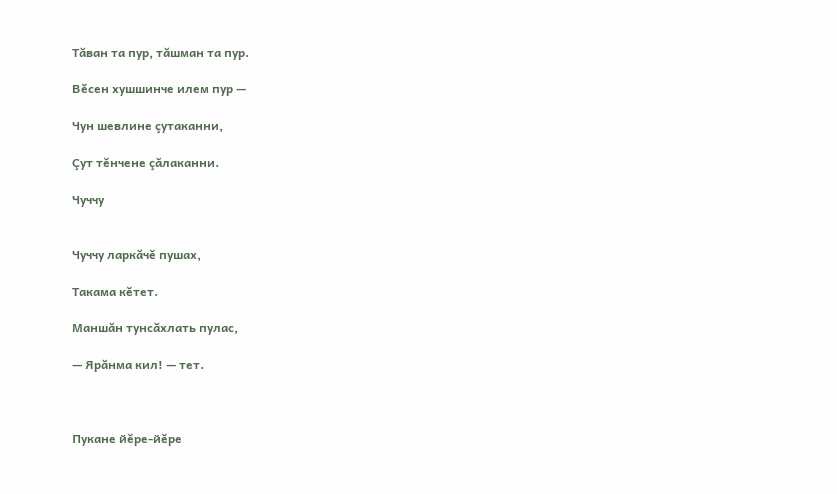Тăван та пур, тăшман та пур.

Вĕсен хушшинче илем пур —

Чун шевлине çутаканни,

Çут тĕнчене çăлаканни.

Чуччу


Чуччу ларкăчĕ пушах,

Такама кĕтет.

Маншăн тунсăхлать пулас,

— Ярăнма кил! — тет.



Пукане йĕре-йĕре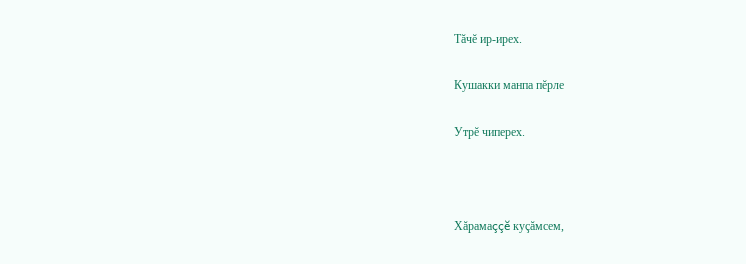Тăчĕ ир-ирех.

Кушакки манпа пĕрле

Утрĕ чиперех.



Хăрамаççĕ куçăмсем,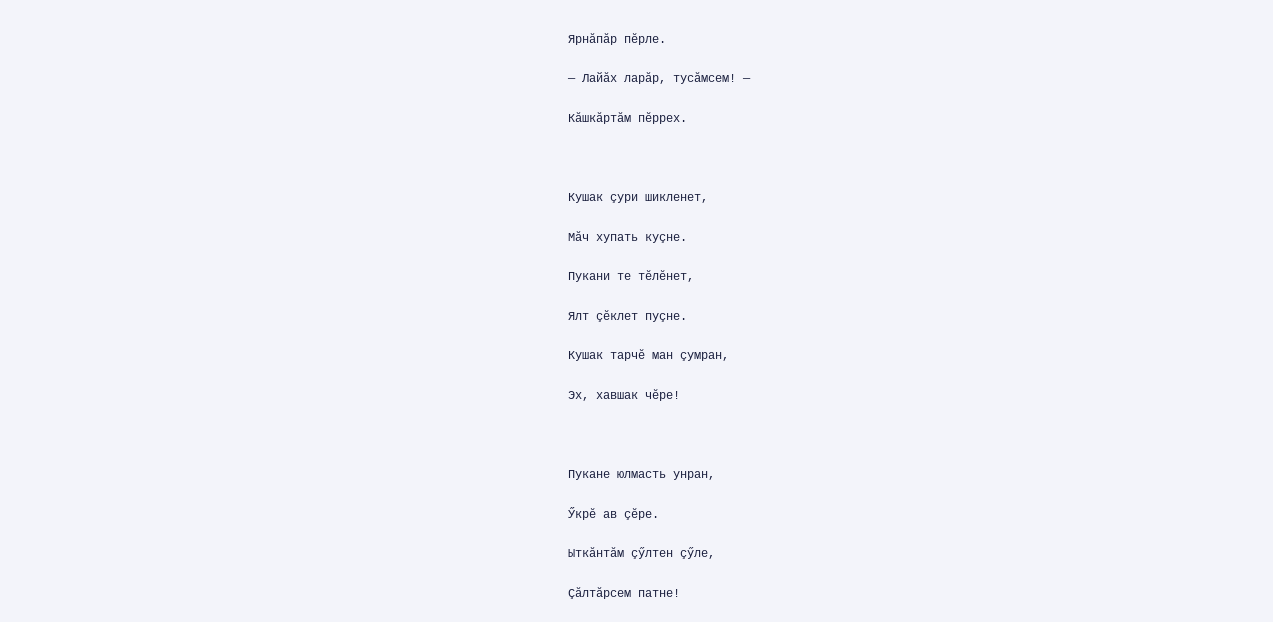Ярнăпăр пĕрле.

— Лайăх ларăр, тусăмсем! —

Кăшкăртăм пĕррех.



Кушак çури шикленет,

Мăч хупать куçне.

Пукани те тĕлĕнет,

Ялт çĕклет пуçне.

Кушак тарчĕ ман çумран,

Эх, хавшак чĕре!



Пукане юлмасть унран,

Ӳкрĕ ав çĕре.

Ыткăнтăм çӳлтен çӳле,

Çăлтăрсем патне!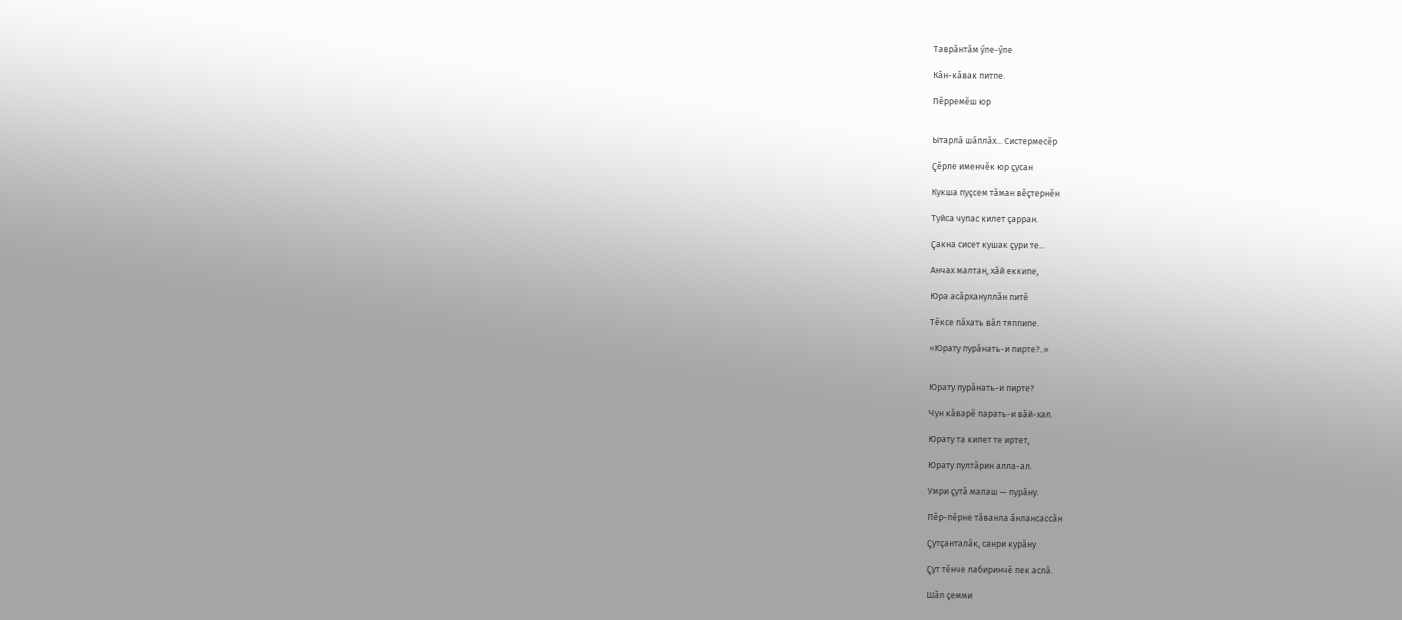Таврăнтăм ӳле-ӳле

Кăн-кăвак питпе.

Пĕрремĕш юр


Ытарлă шăплăх... Систермесĕр

Çĕрле именчĕк юр çусан

Кукша пуçсем тăман вĕçтернĕн

Туйса чупас килет çарран.

Çакна сисет кушак çури те...

Анчах малтан, хăй еккипе,

Юра асăрхануллăн питĕ

Тĕксе пăхать вăл тяппипе.

«Юрату пурăнать-и пирте?..»


Юрату пурăнать-и пирте?

Чун кăварĕ парать-и вăй-хал.

Юрату та килет те иртет,

Юрату пултăрин алла-ал.

Умри çутă малаш — пурăну.

Пĕр-пĕрне тăванла ăнлансассăн

Çутçанталăк, санри курăну

Çут тĕнче лабиринчĕ пек аслă.

Шăл çемми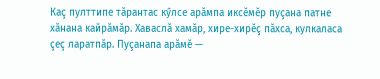Каç пулттипе тăрантас кӳлсе арăмпа иксĕмĕр пуçана патне хăнана кайрăмăр. Хаваслă хамăр, хире-хирĕç пăхса, кулкаласа çеç ларатпăр. Пуçанапа арăмĕ —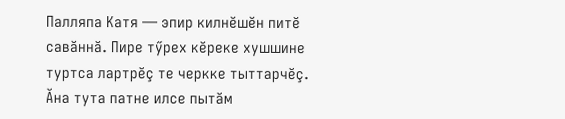Палляпа Катя — эпир килнĕшĕн питĕ савăннă. Пире тӳрех кĕреке хушшине туртса лартрĕç те черкке тыттарчĕç. Ăна тута патне илсе пытăм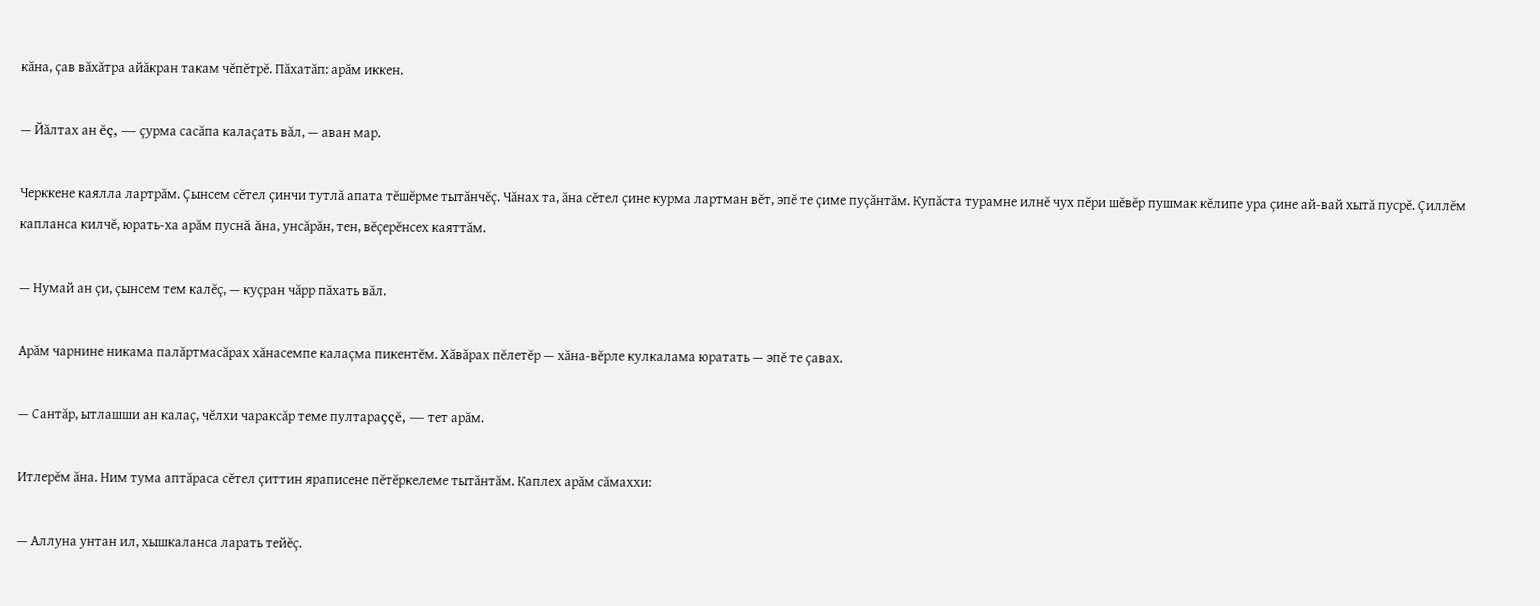кăна, çав вăхăтра айăкран такам чĕпĕтрĕ. Пăхатăп: арăм иккен.

— Йăлтах ан ĕç, — çурма сасăпа калаçать вăл, — аван мар.

Черккене каялла лартрăм. Çынсем сĕтел çинчи тутлă апата тĕшĕрме тытăнчĕç. Чăнах та, ăна сĕтел çине курма лартман вĕт, эпĕ те çиме пуçăнтăм. Купăста турамне илнĕ чух пĕри шĕвĕр пушмак кĕлипе ура çине ай-вай хытă пусрĕ. Çиллĕм капланса килчĕ, юрать-ха арăм пуснă ăна, унсăрăн, тен, вĕçерĕнсех каяттăм.

— Нумай ан çи, çынсем тем калĕç, — куçран чăрр пăхать вăл.

Арăм чарнине никама палăртмасăрах хăнасемпе калаçма пикентĕм. Хăвăрах пĕлетĕр — хăна-вĕрле кулкалама юратать — эпĕ те çавах.

— Сантăр, ытлашши ан калаç, чĕлхи чараксăр теме пултараççĕ, — тет арăм.

Итлерĕм ăна. Ним тума аптăраса сĕтел çиттин яраписене пĕтĕркелеме тытăнтăм. Каплех арăм сăмаххи:

— Аллуна унтан ил, хышкаланса ларать тейĕç.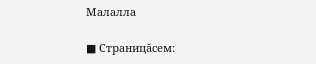Малалла

■ Страницăсем: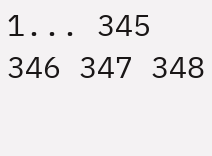1... 345 346 347 348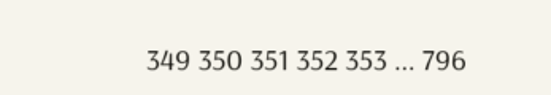349 350 351 352 353 ... 796